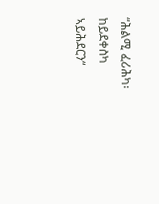“ሕልሚ ፈሪሕካ፡ ከይደቀስካ ኣይሕደርን“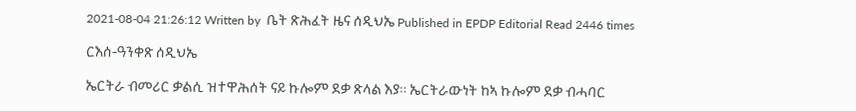2021-08-04 21:26:12 Written by  ቤት ጽሕፈት ዜና ሰዲህኤ Published in EPDP Editorial Read 2446 times

ርእሰ-ዓንቀጽ ሰዲህኤ

ኤርትራ ብመሪር ቃልሲ ዝተዋሕሰት ናይ ኩሎም ደቃ ጽላል እያ። ኤርትራውነት ከኣ ኩሎም ደቃ ብሓባር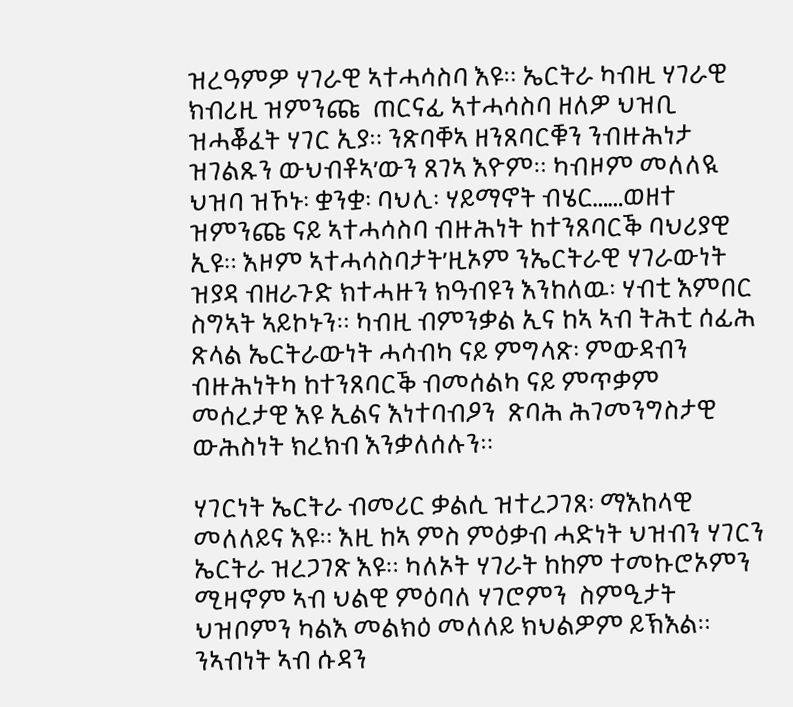ዝረዓምዎ ሃገራዊ ኣተሓሳስባ እዩ። ኤርትራ ካብዚ ሃገራዊ ክብሪዚ ዝምንጩ  ጠርናፊ ኣተሓሳስባ ዘለዎ ህዝቢ ዝሓቖፈት ሃገር ኢያ። ንጽባቐኣ ዘንጸባርቑን ንብዙሕነታ ዝገልጹን ውህብቶኣ’ውን ጸገኣ እዮም። ካብዞም መለለዪ ህዝባ ዝኾኑ፡ ቋንቋ፡ ባህሊ፡ ሃይማኖት ብሄር……ወዘተ ዝምንጩ ናይ ኣተሓሳስባ ብዙሕነት ከተንጸባርቕ ባህሪያዊ ኢዩ። እዞም ኣተሓሳስባታት’ዚኦም ንኤርትራዊ ሃገራውነት ዝያዳ ብዘራጉድ ክተሓዙን ክዓብዩን እንከለዉ፡ ሃብቲ እምበር ስግኣት ኣይኮኑን። ካብዚ ብምንቃል ኢና ከኣ ኣብ ትሕቲ ሰፊሕ ጽላል ኤርትራውነት ሓሳብካ ናይ ምግላጽ፡ ምውዳብን ብዙሕነትካ ከተንጸባርቕ ብመሰልካ ናይ ምጥቃም  መሰረታዊ እዩ ኢልና እነተባብዖን  ጽባሕ ሕገመንግስታዊ ውሕስነት ክረክብ እንቃለሰሉን።

ሃገርነት ኤርትራ ብመሪር ቃልሲ ዝተረጋገጸ፡ ማእከላዊ መለለይና እዩ። እዚ ከኣ ምስ ምዕቃብ ሓድነት ህዝብን ሃገርን ኤርትራ ዝረጋገጽ እዩ። ካለኦት ሃገራት ከከም ተመኩሮኦምን ሚዛኖም ኣብ ህልዊ ምዕባለ ሃገሮምን  ስምዒታት ህዝቦምን ካልእ መልክዕ መለለይ ክህልዎም ይኽእል። ንኣብነት ኣብ ሱዳን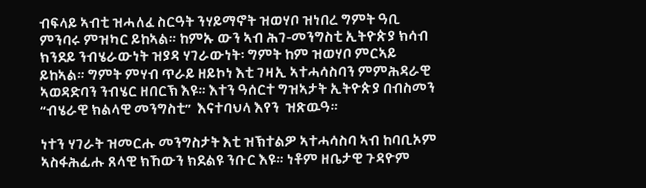ብፍላይ ኣብቲ ዝሓለፈ ስርዓት ንሃይማኖት ዝወሃቦ ዝነበረ ግምት ዓቢ ምንባሩ ምዝካር ይከኣል። ከምኡ ውን ኣብ ሕገ-መንግስቲ ኢትዮጵያ ክሳብ ክንደይ ንብሄራውነት ዝያዳ ሃገራውነት፡ ግምት ከም ዝወሃቦ ምርኣይ ይከኣል። ግምት ምሃብ ጥራይ ዘይኮነ እቲ ገዛኢ ኣተሓሳስባን ምምሕዳራዊ ኣወዳድባን ንብሄር ዘበርኽ እዩ። እተን ዓሰርተ ግዝኣታት ኢትዮጵያ በብስመን “ብሄራዊ ክልላዊ መንግስቲ”  እናተባህላ እየን  ዝጽዉዓ።

ነተን ሃገራት ዝመርሑ መንግስታት እቲ ዝኽተልዎ ኣተሓሳስባ ኣብ ከባቢኦም ኣስፋሕፊሑ ጸላዊ ክኸውን ክደልዩ ንቡር እዩ። ነቶም ዘቤታዊ ጉዳዮም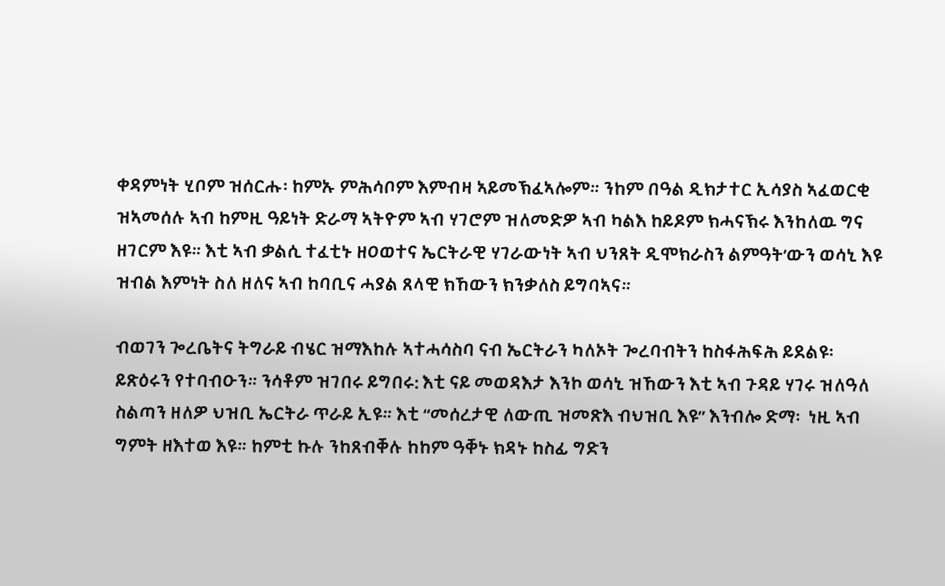ቀዳምነት ሂቦም ዝሰርሑ፡ ከምኡ ምሕሳቦም እምብዛ ኣይመኽፈኣሎም። ንከም በዓል ዲክታተር ኢሳያስ ኣፈወርቂ ዝኣመሰሉ ኣብ ከምዚ ዓይነት ድራማ ኣትዮም ኣብ ሃገሮም ዝለመድዎ ኣብ ካልእ ከይዶም ክሓናኽሩ እንከለዉ ግና  ዘገርም እዩ። እቲ ኣብ ቃልሲ ተፈቲኑ ዘዐወተና ኤርትራዊ ሃገራውነት ኣብ ህንጸት ዲሞክራስን ልምዓት’ውን ወሳኒ እዩ ዝብል እምነት ስለ ዘለና ኣብ ከባቢና ሓያል ጸላዊ ክኸውን ክንቃለስ ይግባኣና።

ብወገን ጐረቤትና ትግራይ ብሄር ዝማእከሉ ኣተሓሳስባ ናብ ኤርትራን ካለኦት ጐረባብትን ከስፋሕፍሕ ይደልዩ፡  ይጽዕሩን የተባብዑን። ንሳቶም ዝገበሩ ይግበሩ: እቲ ናይ መወዳእታ እንኮ ወሳኒ ዝኸውን እቲ ኣብ ጉዳይ ሃገሩ ዝለዓለ ስልጣን ዘለዎ ህዝቢ ኤርትራ ጥራይ ኢዩ። እቲ “መሰረታዊ ለውጢ ዝመጽእ ብህዝቢ እዩ” እንብሎ ድማ፡  ነዚ ኣብ ግምት ዘእተወ እዩ። ከምቲ ኩሉ ንከጸብቐሉ ከከም ዓቐኑ ክዳኑ ከስፊ ግድን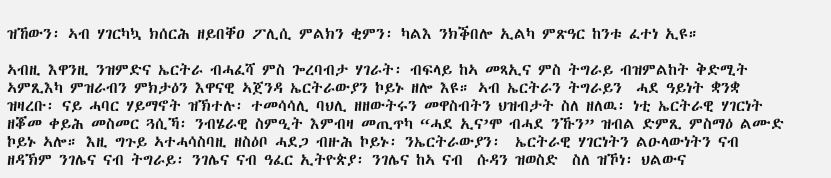ዝኸውን፡ ኣብ ሃገርካኳ ክሰርሕ ዘይበቐዐ ፖሊሲ ምልክን ቂምን፡ ካልእ ንክቕበሎ ኢልካ ምጽዓር ከንቱ ፈተነ ኢዩ።

ኣብዚ እዋንዚ ንዝምድና ኤርትራ ብሓፈሻ ምስ ጐረባብታ ሃገራት፡ ብፍላይ ከኣ መጻኢና ምስ ትግራይ ብዝምልከት ቅድሚት ኣምጺእካ ምዝራብን ምክታዕን እዋናዊ ኣጀንዳ ኤርትራውያን ኮይኑ ዘሎ እዩ። ኣብ ኤርትራን ትግራይን  ሓደ ዓይነት ቋንቋ ዝዛረቡ፡ ናይ ሓባር ሃይማኖት ዝኽተሉ፡ ተመሳሳሊ ባህሊ ዘዘውትሩን መዋስብትን ህዝብታት ስለ ዘለዉ፡ ነቲ ኤርትራዊ ሃገርነት ዘቖመ ቀይሕ መስመር ጓሲኻ፡ ንብሄራዊ ስምዒት እምብዛ መጢጥካ “ሓደ ኢና’ሞ ብሓደ ንኹን” ዝብል ድምጺ ምስማዕ ልሙድ ኮይኑ ኣሎ። እዚ ግጉይ ኣተሓሳስባዚ ዘስዕቦ ሓደጋ ብዙሕ ኮይኑ፡ ንኤርትራውያን፡  ኤርትራዊ ሃገርነትን ልዑላውነትን ናብ  ዘዳኽም ንገሌና ናብ ትግራይ፡ ንገሌና ናብ ዓፈር ኢትዮጵያ፡ ንገሌና ከኣ ናብ  ሱዳን ዝወስድ  ስለ ዝኾነ፡ ህልውና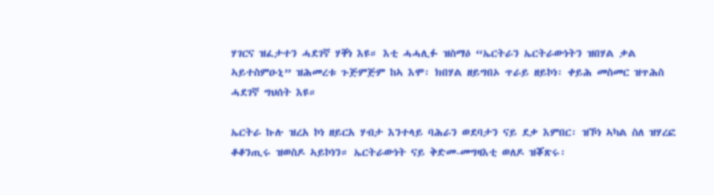ሃገርና ዝፈታተን ሓደገኛ ሃቐነ እዩ። እቲ ሓሓሊፉ ዝስማዕ “ኤርትራን ኤርትራውነትን ዝበሃል ቃል ኣይተስምዑኒ” ዝሕመረቱ ጉጅምጅም ከኣ እሞ፡ ክበሃል ዘይግበኦ ጥራይ ዘይኮነ፡ ቀይሕ መስመር ዝጥሕስ ሓደገኛ ግህሰት እዩ።

ኤርትራ ኩሉ ዝረአ ኮነ ዘይርአ ሃብታ እንተላይ ባሕራን ወደባታን ናይ ደቃ እምበር፡ ዝኾነ ኣካል ስለ ዝሃረፎ ቆቆንጢሩ ዝወስዶ ኣይኮነን። ኤርትራውነት ናይ ቅድመ-መግዛእቲ ወለዶ ዝቖጽሩ፡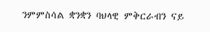ንምምስሳል ቋንቋን ባህላዊ ምቅርራብን ናይ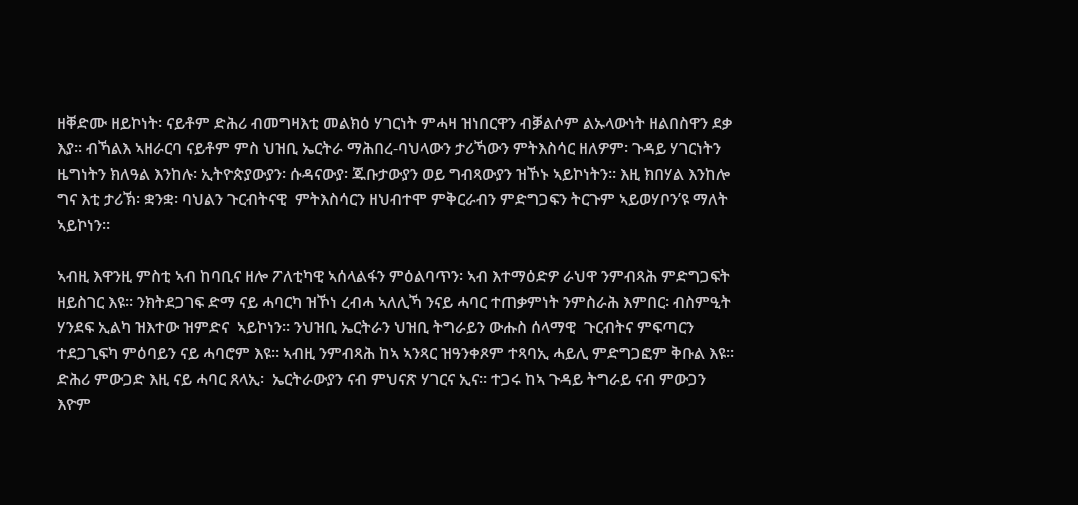ዘቐድሙ ዘይኮነት፡ ናይቶም ድሕሪ ብመግዛእቲ መልክዕ ሃገርነት ምሓዛ ዝነበርዋን ብቓልሶም ልኡላውነት ዘልበስዋን ደቃ እያ። ብኻልእ ኣዘራርባ ናይቶም ምስ ህዝቢ ኤርትራ ማሕበረ-ባህላውን ታሪኻውን ምትእስሳር ዘለዎም፡ ጉዳይ ሃገርነትን ዜግነትን ክለዓል እንከሉ፡ ኢትዮጵያውያን፡ ሱዳናውያ፡ ጁቡታውያን ወይ ግብጻውያን ዝኾኑ ኣይኮነትን። እዚ ክበሃል እንከሎ ግና እቲ ታሪኽ፡ ቋንቋ፡ ባህልን ጉርብትናዊ  ምትእስሳርን ዘህብተሞ ምቅርራብን ምድግጋፍን ትርጉም ኣይወሃቦን’ዩ ማለት ኣይኮነን።

ኣብዚ እዋንዚ ምስቲ ኣብ ከባቢና ዘሎ ፖለቲካዊ ኣሰላልፋን ምዕልባጥን፡ ኣብ እተማዕድዎ ራህዋ ንምብጻሕ ምድግጋፍት ዘይስገር እዩ። ንክትደጋገፍ ድማ ናይ ሓባርካ ዝኾነ ረብሓ ኣለሊኻ ንናይ ሓባር ተጠቃምነት ንምስራሕ እምበር፡ ብስምዒት ሃንደፍ ኢልካ ዝእተው ዝምድና  ኣይኮነን። ንህዝቢ ኤርትራን ህዝቢ ትግራይን ውሑስ ሰላማዊ  ጉርብትና ምፍጣርን ተደጋጊፍካ ምዕባይን ናይ ሓባሮም እዩ። ኣብዚ ንምብጻሕ ከኣ ኣንጻር ዝዓንቀጾም ተጻባኢ ሓይሊ ምድግጋፎም ቅቡል እዩ። ድሕሪ ምውጋድ እዚ ናይ ሓባር ጸላኢ፡  ኤርትራውያን ናብ ምህናጽ ሃገርና ኢና። ተጋሩ ከኣ ጉዳይ ትግራይ ናብ ምውጋን እዮም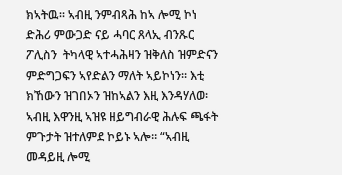ክኣትዉ። ኣብዚ ንምብጻሕ ከኣ ሎሚ ኮነ  ድሕሪ ምውጋድ ናይ ሓባር ጸላኢ ብንጹር ፖሊስን  ትካላዊ ኣተሓሕዛን ዝቅለስ ዝምድናን ምድግጋፍን ኣየድልን ማለት ኣይኮነን። እቲ ክኸውን ዝገበኦን ዝከኣልን እዚ እንዳሃለወ፡ ኣብዚ እዋንዚ ኣዝዩ ዘይግብራዊ ሕሉፍ ጫፋት ምጉታት ዝተለምደ ኮይኑ ኣሎ። “ኣብዚ መዳይዚ ሎሚ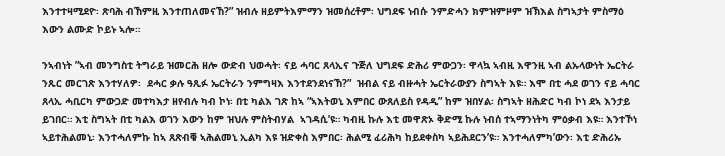እንተተዛሚደዮ፡ ጽባሕ ብኸምዚ እንተጠለመናኸ?” ዝብሉ ዘይምትእምማን ዝመሰረቶም፡ ህግደፍ ነብሱ ንምድሓን ክምዝምዞም ዝኽእል ስግኣታት ምስማዕ እውን ልሙድ ኮይኑ ኣሎ።

ንኣብነት ”ኣብ መንግስቲ ትግራይ ዝመርሕ ዘሎ ውድብ ህወሓት፡ ናይ ሓባር ጸላኢና ጉጅለ ህግደፍ ድሕሪ ምውጋን፡ ዋላኳ ኣብዚ እዋንዚ ኣብ ልኡላውነት ኤርትራ ንጹር መርገጽ እንተሃለዎ፡  ደሓር ቃሉ ዓጺፉ ኤርትራን ንምግዛእ እንተደንደነናኸ?”  ዝብል ናይ ብዙሓት ኤርትራውያን ስግኣት እዩ። እሞ በቲ ሓደ ወገን ናይ ሓባር ጸላኢ ሓቢርካ ምውጋድ መተካእታ ዘየብሉ ካብ ኮነ፡ በቲ ካልእ ገጽ ከኣ “ኣእትወኒ እምበር ውጸለይስ የዳዲ” ከም ዝበሃል፡ ስግኣት ዘሕድር ካብ ኮነ ደኣ እንታይ ይገበር። እቲ ስግኣት በቲ ካልእ ወገን እውን ከም ዝህሉ ምስትብሃል  ኣገዳሲ’ዩ። ካብዚ ኩሉ እቲ መዋጽኦ ቅድሚ ኩሉ ነብሰ ተኣማንነትካ ምዕቃብ እዩ። እንተኾነ ኣይተሕልመኒ፡ እንተሓለምኩ ከኣ ጸጽብቑ ኣሕልመኒ ኢልካ እዩ ዝድቀስ እምበር፡ ሕልሚ ፈሪሕካ ከይደቀስካ ኣይሕደርን’ዩ። እንተሓለምካ’ውን፡ እቲ ድሕሪኡ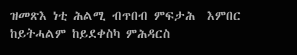ዝመጽእ ነቲ ሕልሚ ብጥበብ ምፍታሕ  እምበር ከይትሓልም ከይደቀስካ ምሕዳርስ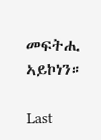መፍትሒ ኣይኮነን።

Last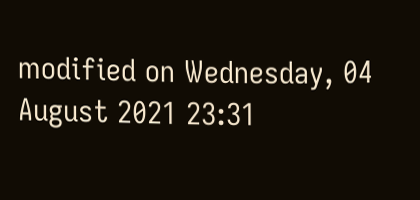modified on Wednesday, 04 August 2021 23:31